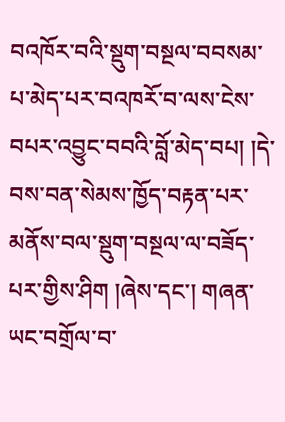བའཁོར་བའི་སྡུག་བསྔལ་བབསམ་པ་མེད་པར་བའཁརོ་བ་ལས་ངེས་བཔར་འབྱུང་བབའི་བློ་མེད་བཔ། །དེ་བས་བན་སེམས་ཁྱོད་བརྟན་པར་མནོས་བལ་སྡུག་བསྔལ་ལ་བཟོད་པར་གྱིས་ཤིག །ཞེས་དང་། གཞན་ཡང་བགྲོལ་བ་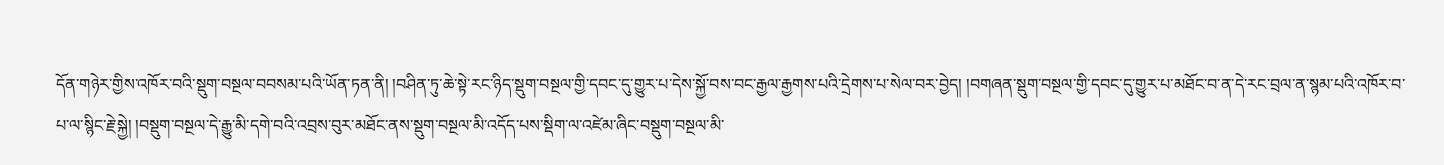དོན་གཉེར་གྱིས་འཁོར་བའི་སྡུག་བསྔལ་བབསམ་པའི་ཡོན་ཏན་ནི། །བཤིན་ཏུ་ཆེ་སྟེ་རང་ཉིད་སྡུག་བསྔལ་གྱི་དབང་དུ་གྱུར་པ་དེས་སྐྱོ་བས་བང་རྒྱལ་རྒྱགས་པའི་དྲེགས་པ་སེལ་བར་བྱེད། །བགཞན་སྡུག་བསྔལ་གྱི་དབང་དུ་གྱུར་པ་མཐོང་བ་ན་དེ་རང་བྲལ་ན་སྙམ་པའི་འཁོར་བ་པ་ལ་སྙིང་རྗེ་སྐྱེ། །བསྡུག་བསྔལ་དེ་རྒྱུ་མི་དགེ་བའི་འབྲས་བུར་མཐོང་ནས་སྡུག་བསྔལ་མི་འདོད་པས་སྡིག་ལ་འཛེམ་ཞིང་བསྡུག་བསྔལ་མི་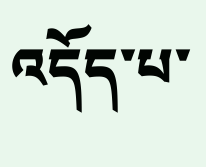འདོད་པ་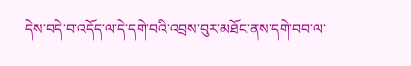དེས་བདེ་བ་འདོད་ལ་དེ་དགེ་བའི་འབྲས་བུར་མཐོང་ནས་དགེ་བབ་ལ་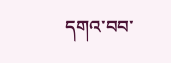དགའ་བབ་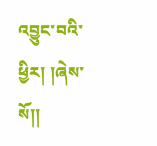འབྱུང་བའི་ཕྱིར། །ཞེས་སོ།།